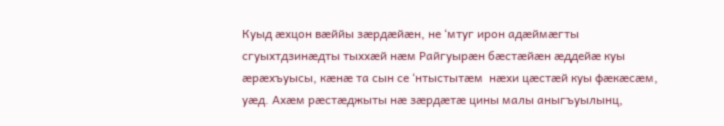Куыд æхцон вæййы зæрдæйæн, не ‘мтуг ирон адæймæгты сгуыхтдзинæдты тыххæй нæм Райгуырæн бæстæйæн æддейæ куы æрæхъуысы, кæнæ та сын се ‘нтыстытæм  нæхи цæстæй куы фæкæсæм, уæд. Ахæм рæстæджыты нæ зæрдæтæ цины малы аныгъуылынц,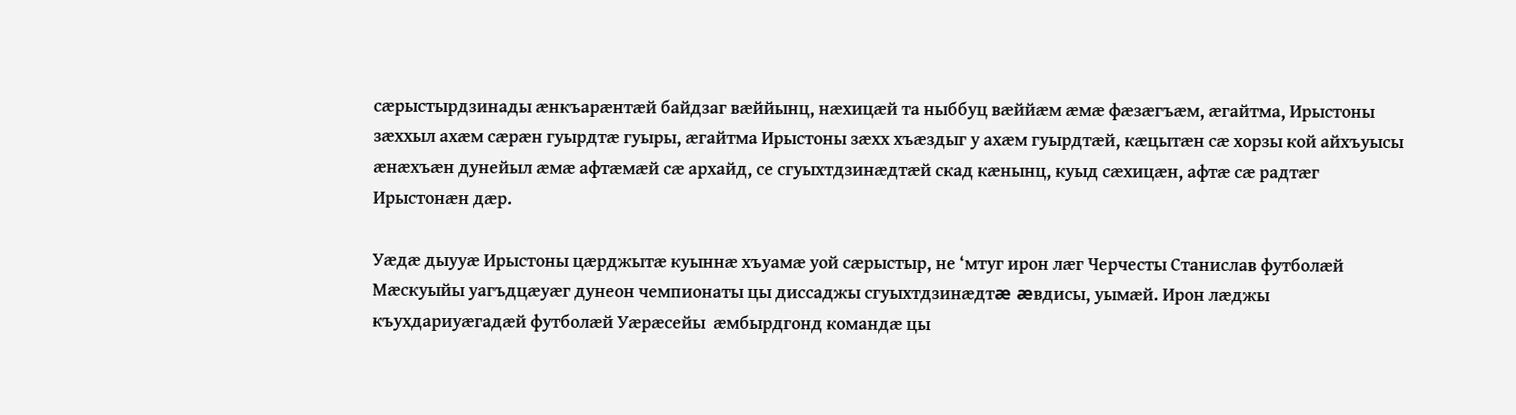сæрыстырдзинады æнкъарæнтæй байдзаг вæййынц, нæхицæй та ныббуц вæййæм æмæ фæзæгъæм, æгайтма, Ирыстоны зæххыл ахæм сæрæн гуырдтæ гуыры, æгайтма Ирыстоны зæхх хъæздыг у ахæм гуырдтæй, кæцытæн сæ хорзы кой айхъуысы æнæхъæн дунейыл æмæ афтæмæй сæ архайд, се сгуыхтдзинæдтæй скад кæнынц, куыд сæхицæн, афтæ сæ радтæг Ирыстонæн дæр.

Уæдæ дыууæ Ирыстоны цæрджытæ куыннæ хъуамæ уой сæрыстыр, не ‘мтуг ирон лæг Черчесты Станислав футболæй Мæскуыйы уагъдцæуæг дунеон чемпионаты цы диссаджы сгуыхтдзинæдтæ æвдисы, уымæй. Ирон лæджы къухдариуæгадæй футболæй Уæрæсейы  æмбырдгонд командæ цы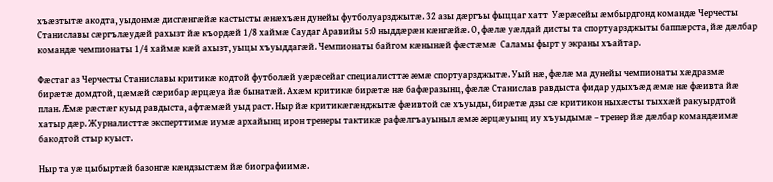хъæзтытæ акодта, уыдонмæ дисгæнгæйæ кастысты æнæхъæн дунейы футболуарзджытæ. 32 азы дæргъы фыццаг хатт  Уæрæсейы æмбырдгонд командæ Черчесты Станиславы сæргълæудæй рахызт йæ къордæй 1/8 хаймæ Саудаг Аравийы 5:0 ныддæрæн кæнгæйæ. О, фæлæ уæлдай дисты та спортуарзджыты баппæрста, йæ дæлбар командæ чемпионаты 1/4 хаймæ кæй ахызт, уыцы хъуыддагæй. Чемпионаты байгом кæнынæй фæстæмæ  Саламы фырт у экраны хъайтар.

Фæстаг аз Черчесты Станиславы критикæ кодтой футболæй уæрæсейаг специалисттæ æмæ спортуарзджытæ. Уый нæ, фæлæ ма дунейы чемпионаты хæдразмæ бирæтæ домдтой, цæмæй сæрибар æрцæуа йæ бынатæй. Ахæм критикæ бирæтæ нæ бафæразынц, фæлæ Станислав равдыста фидар удыхъæд æмæ нæ фæивта йæ план. Æмæ рæстæг куыд равдыста, афтæмæй уыд раст. Ныр йæ критикæгæнджытæ фæивтой сæ хъуыды, бирæтæ дзы сæ критикон ныхæсты тыххæй ракуырдтой хатыр дæр. Журналисттæ эксперттимæ иумæ архайынц ирон тренеры тактикæ рафæлгъауыныл æмæ æрцæуынц иу хъуыдымæ – тренер йæ дæлбар командæимæ бакодтой стыр куыст.

Ныр та уæ цыбыртæй базонгæ кæндзыстæм йæ биографиимæ.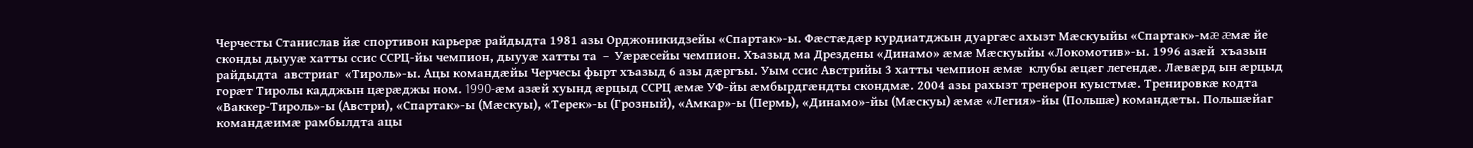Черчесты Станислав йæ спортивон карьерæ райдыдта 1981 азы Орджоникидзейы «Спартак»-ы. Фæстæдæр курдиатджын дуаргæс ахызт Мæскуыйы «Спартак»-мæ æмæ йе сконды дыууæ хатты ссис ССРЦ-йы чемпион, дыууæ хатты та  –  Уæрæсейы чемпион. Хъазыд ма Дрездены «Динамо» æмæ Мæскуыйы «Локомотив»-ы. 1996 азæй  хъазын райдыдта  австриаг  «Тироль»-ы. Ацы командæйы Черчесы фырт хъазыд 6 азы дæргъы. Уым ссис Австрийы 3 хатты чемпион æмæ  клубы æцæг легендæ. Лæвæрд ын æрцыд горæт Тиролы кадджын цæрæджы ном. 1990-æм азæй хуынд æрцыд ССРЦ æмæ УФ-йы æмбырдгæндты скондмæ. 2004 азы рахызт тренерон куыстмæ. Тренировкæ кодта «Ваккер-Тироль»-ы (Австри), «Спартак»-ы (Мæскуы), «Терек»-ы (Грозный), «Амкар»-ы (Пермь), «Динамо»-йы (Мæскуы) æмæ «Легия»-йы (Польшæ) командæты. Польшæйаг командæимæ рамбылдта ацы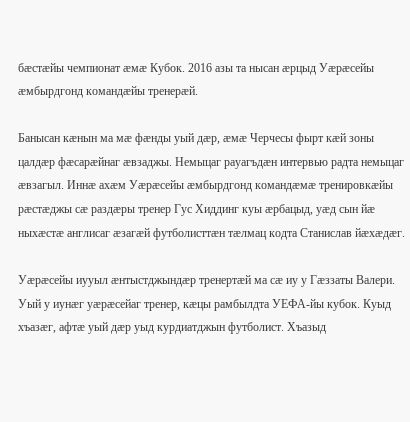бæстæйы чемпионат æмæ Кубок. 2016 азы та нысан æрцыд Уæрæсейы æмбырдгонд командæйы тренерæй.

Банысан кæнын ма мæ фæнды уый дæр, æмæ Черчесы фырт кæй зоны цалдæр фæсарæйнаг æвзаджы. Немыцаг рауагъдæн интервью радта немыцаг æвзагыл. Иннæ ахæм Уæрæсейы æмбырдгонд командæмæ тренировкæйы рæстæджы сæ раздæры тренер Гус Хиддинг куы æрбацыд, уæд сын йæ ныхæстæ англисаг æзагæй футболисттæн тæлмац кодта Станислав йæхæдæг.

Уæрæсейы иууыл æнтыстджындæр тренертæй ма сæ иу у Гæззаты Валери. Уый у иунæг уæрæсейаг тренер, кæцы рамбылдта УЕФА-йы кубок. Куыд хъазæг, афтæ уый дæр уыд курдиатджын футболист. Хъазыд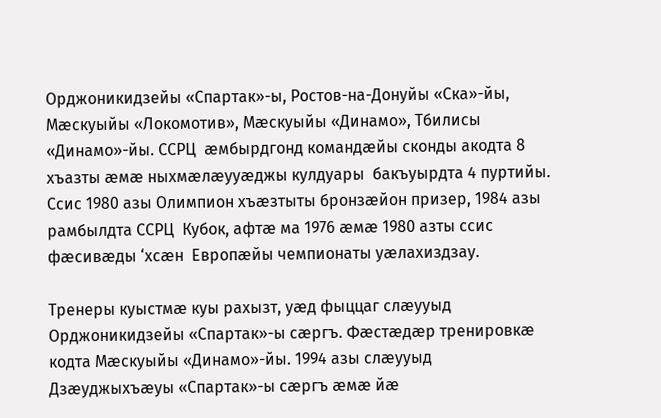Орджоникидзейы «Спартак»-ы, Ростов-на-Донуйы «Ска»-йы, Мæскуыйы «Локомотив», Мæскуыйы «Динамо», Тбилисы «Динамо»-йы. ССРЦ  æмбырдгонд командæйы сконды акодта 8 хъазты æмæ ныхмæлæууæджы кулдуары  бакъуырдта 4 пуртийы. Ссис 1980 азы Олимпион хъæзтыты бронзæйон призер, 1984 азы рамбылдта ССРЦ  Кубок, афтæ ма 1976 æмæ 1980 азты ссис фæсивæды ‘хсæн  Европæйы чемпионаты уæлахиздзау.

Тренеры куыстмæ куы рахызт, уæд фыццаг слæууыд Орджоникидзейы «Спартак»-ы сæргъ. Фæстæдæр тренировкæ кодта Мæскуыйы «Динамо»-йы. 1994 азы слæууыд Дзæуджыхъæуы «Спартак»-ы сæргъ æмæ йæ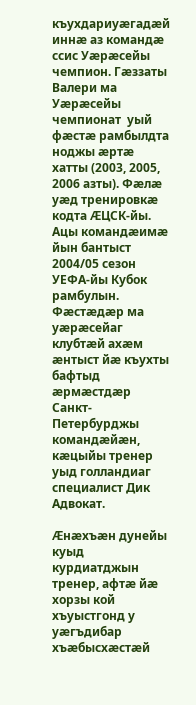къухдариуæгадæй иннæ аз командæ ссис Уæрæсейы чемпион. Гæззаты Валери ма Уæрæсейы чемпионат  уый фæстæ рамбылдта ноджы æртæ хатты (2003, 2005, 2006 азты). Фæлæ уæд тренировкæ кодта ÆЦСК-йы. Ацы командæимæ йын бантыст 2004/05 сезон УЕФА-йы Кубок рамбулын. Фæстæдæр ма уæрæсейаг клубтæй ахæм æнтыст йæ къухты бафтыд æрмæстдæр Санкт-Петербурджы командæйæн, кæцыйы тренер уыд голландиаг специалист Дик Адвокат.

Æнæхъæн дунейы куыд курдиатджын тренер, афтæ йæ хорзы кой хъуыстгонд у уæгъдибар хъæбысхæстæй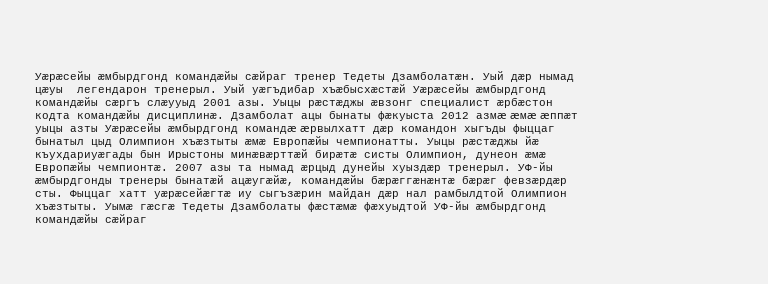Уæрæсейы æмбырдгонд командæйы сæйраг тренер Тедеты Дзамболатæн. Уый дæр нымад цæуы  легендарон тренерыл. Уый уæгъдибар хъæбысхæстæй Уæрæсейы æмбырдгонд командæйы сæргъ слæууыд 2001 азы. Уыцы рæстæджы æвзонг специалист æрбæстон кодта командæйы дисциплинæ. Дзамболат ацы бынаты фæкуыста 2012 азмæ æмæ æппæт уыцы азты Уæрæсейы æмбырдгонд командæ æрвылхатт дæр командон хыгъды фыццаг бынатыл цыд Олимпион хъæзтыты æмæ Европæйы чемпионатты. Уыцы рæстæджы йæ къухдариуæгады бын Ирыстоны минæвæрттæй бирæтæ систы Олимпион, дунеон æмæ Европæйы чемпионтæ. 2007 азы та нымад æрцыд дунейы хуыздæр тренерыл. УФ-йы æмбырдгонды тренеры бынатæй ацæугæйæ, командæйы бæрæггæнæнтæ бæрæг февзæрдæр сты. Фыццаг хатт уæрæсейæгтæ иу сыгъзæрин майдан дæр нал рамбылдтой Олимпион хъæзтыты. Уымæ гæсгæ Тедеты Дзамболаты фæстæмæ фæхуыдтой УФ-йы æмбырдгонд командæйы сæйраг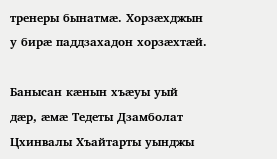тренеры бынатмæ. Хорзæхджын у бирæ паддзахадон хорзæхтæй.

Банысан кæнын хъæуы уый дæр, æмæ Тедеты Дзамболат Цхинвалы Хъайтарты уынджы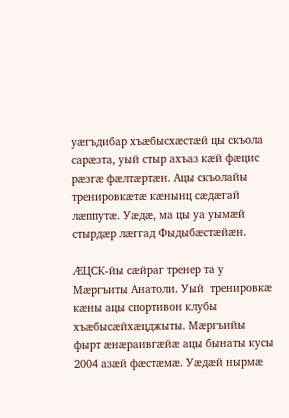уæгъдибар хъæбысхæстæй цы скъола сарæзта, уый стыр ахъаз кæй фæцис  рæзгæ фæлтæртæн. Ацы скъолайы тренировкæтæ кæнынц сæдæгай лæппутæ. Уæдæ, ма цы уа уымæй стырдæр лæггад Фыдыбæстæйæн.

ÆЦСК-йы сæйраг тренер та у Мæргъиты Анатоли. Уый  тренировкæ кæны ацы спортивон клубы хъæбысæйхæцджыты. Мæргъийы фырт æнæраивгæйæ ацы бынаты кусы 2004 азæй фæстæмæ. Уæдæй нырмæ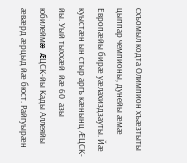схъомыл кодта Олимпион хъæзтыты цыппар чемпионы, дунейы æмæ Европæйы бирæ уæлахиздзауты. Йæ куыстæн ын стыр аргъ кæнынц ÆЦСК-йы. Уый тыххæй  йæ 60  азы юбилеймæ ÆЦСК-йы Кады Аллеяйы æвæрд æрцыд йæ бюст. Райгуырæн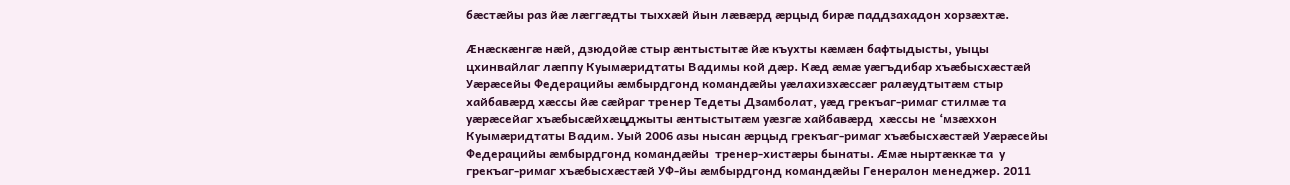бæстæйы раз йæ лæггæдты тыххæй йын лæвæрд æрцыд бирæ паддзахадон хорзæхтæ.

Æнæскæнгæ нæй, дзюдойæ стыр æнтыстытæ йæ къухты кæмæн бафтыдысты, уыцы цхинвайлаг лæппу Куымæридтаты Вадимы кой дæр. Кæд æмæ уæгъдибар хъæбысхæстæй Уæрæсейы Федерацийы æмбырдгонд командæйы уæлахизхæссæг ралæудтытæм стыр хайбавæрд хæссы йæ сæйраг тренер Тедеты Дзамболат, уæд грекъаг-римаг стилмæ та уæрæсейаг хъæбысæйхæцджыты æнтыстытæм уæзгæ хайбавæрд  хæссы не ‘мзæххон Куымæридтаты Вадим. Уый 2006 азы нысан æрцыд грекъаг-римаг хъæбысхæстæй Уæрæсейы Федерацийы æмбырдгонд командæйы  тренер-хистæры бынаты. Æмæ ныртæккæ та  у грекъаг-римаг хъæбысхæстæй УФ-йы æмбырдгонд командæйы Генералон менеджер. 2011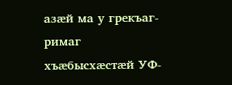азæй ма у грекъаг-римаг хъæбысхæстæй УФ-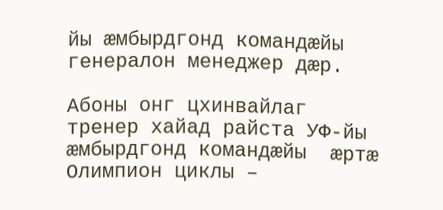йы æмбырдгонд командæйы генералон менеджер дæр.

Абоны онг цхинвайлаг тренер хайад райста УФ-йы æмбырдгонд командæйы  æртæ Олимпион циклы –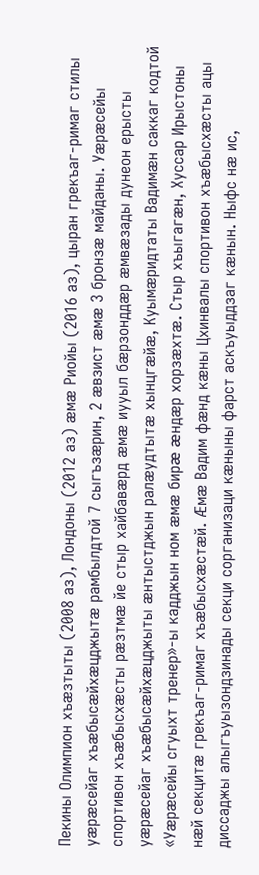Пекины Олимпион хъæзтыты (2008 аз), Лондоны (2012 аз) æмæ Риойы (2016 аз), цыран грекъаг-римаг стилы уæрæсейаг хъæбысæйхæцджытæ рамбылдтой 7 сыгъзæрин, 2 æвзист æмæ 3 бронзæ майданы. Уæрæсейы спортивон хъæбысхæсты рæзтмæ йе стыр хайбавæрд æмæ иууыл бæрзонддæр æмвæзады дунеон ерысты уæрæсейаг хъæбысæйхæцджыты æнтыстджын ралæудтытæ хынцгæйæ, Куымæридтаты Вадимæн саккаг кодтой «Уæрæсейы сгуыхт тренер»-ы кадджын ном æмæ бирæ æндæр хорзæхтæ. Стыр хъыгагæн, Хуссар Ирыстоны нæй секцитæ грекъаг-римаг хъæбысхæстæй. Æмæ Вадим фæнд кæны Цхинвалы спортивон хъæбысхæсты ацы диссаджы алыгъуызондзинады секци сорганизаци кæныны фарст аскъуыддзаг кæнын. Ныфс нæ ис,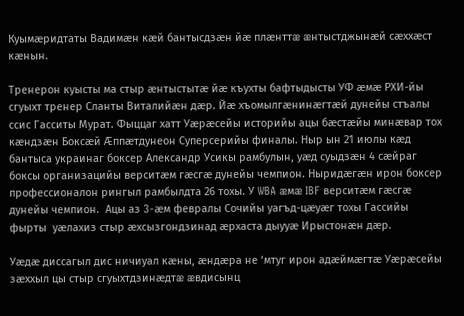Куымæридтаты Вадимæн кæй бантысдзæн йæ плæнттæ æнтыстджынæй сæххæст кæнын.

Тренерон куысты ма стыр æнтыстытæ йæ къухты бафтыдысты УФ æмæ РХИ-йы сгуыхт тренер Сланты Виталийæн дæр. Йæ хъомылгæнинæгтæй дунейы стъалы ссис Гасситы Мурат. Фыццаг хатт Уæрæсейы историйы ацы бæстæйы минæвар тох кæндзæн Боксæй Æппæтдунеон Суперсерийы финалы. Ныр ын 21 июлы кæд бантыса украинаг боксер Александр Усикы рамбулын, уæд суыдзæн 4 сæйраг боксы организацийы верситæм гæсгæ дунейы чемпион. Ныридæгæн ирон боксер профессионалон рингыл рамбылдта 26 тохы. У WBA æмæ IBF верситæм гæсгæ дунейы чемпион.  Ацы аз 3-æм февралы Сочийы уагъд-цæуæг тохы Гассийы фырты  уæлахиз стыр æхсызгондзинад æрхаста дыууæ Ирыстонæн дæр.

Уæдæ диссагыл дис ничиуал кæны, æндæра не ‘мтуг ирон адæймæгтæ Уæрæсейы зæххыл цы стыр сгуыхтдзинæдтæ æвдисынц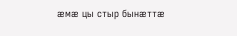æмæ цы стыр бынæттæ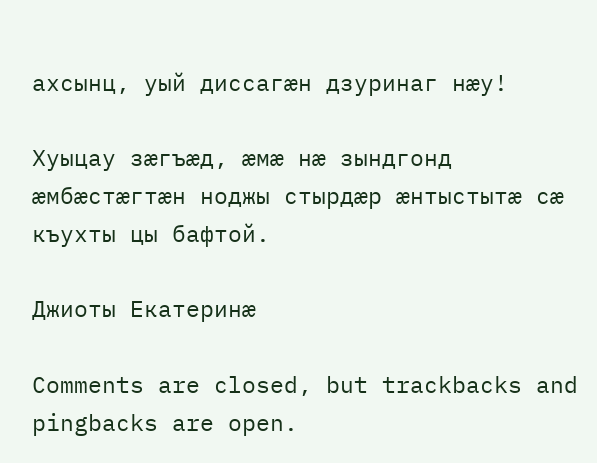ахсынц, уый диссагæн дзуринаг нæу!

Хуыцау зæгъæд, æмæ нæ зындгонд æмбæстæгтæн ноджы стырдæр æнтыстытæ сæ къухты цы бафтой.

Джиоты Екатеринæ

Comments are closed, but trackbacks and pingbacks are open.